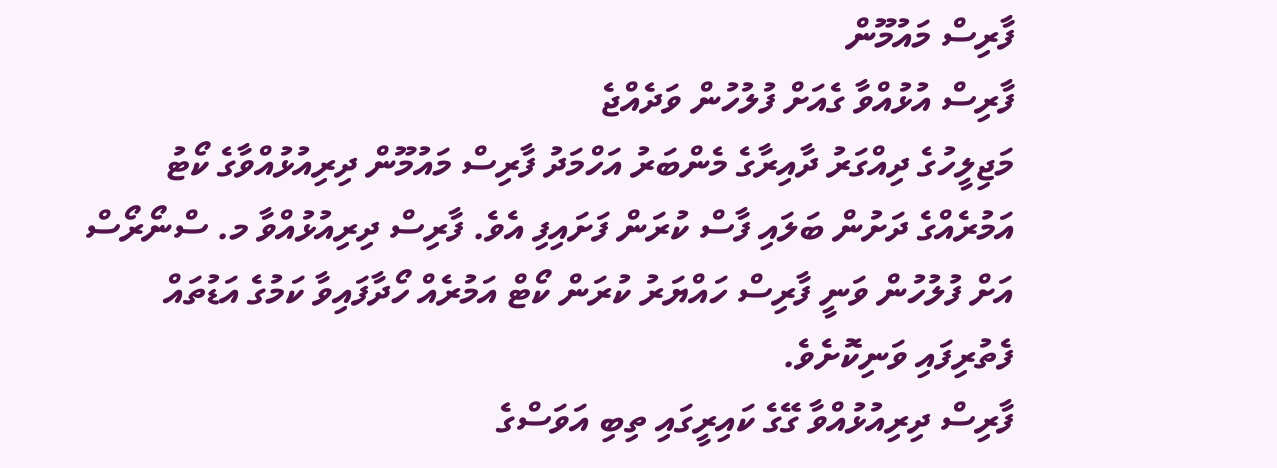ފާރިސް މައުމޫން
ފާރިސް އުޅުއްވާ ގެއަށް ފުލުހުން ވަދެއްޖެ
މަޖިލީހުގެ ދިއްގަރު ދާއިރާގެ މެންބަރު އަހްމަދު ފާރިސް މައުމޫން ދިރިއުޅުއްވާގެ ކޯޓު އަމުރެއްގެ ދަށުން ބަލައި ފާސް ކުރަން ފަށައިފި އެވެ. ފާރިސް ދިރިއުޅުއްވާ މ. ސްނޯރޯސް އަށް ފުލުހުން ވަނީ ފާރިސް ހައްޔަރު ކުރަން ކޯޓް އަމުރެއް ހޯދާފައިވާ ކަމުގެ އަޑުތައް ފެތުރިފައި ވަނިކޮށެވެ.
ފާރިސް ދިރިއުޅުއްވާ ގޭގެ ކައިރީގައި ތިބި އަވަސްގެ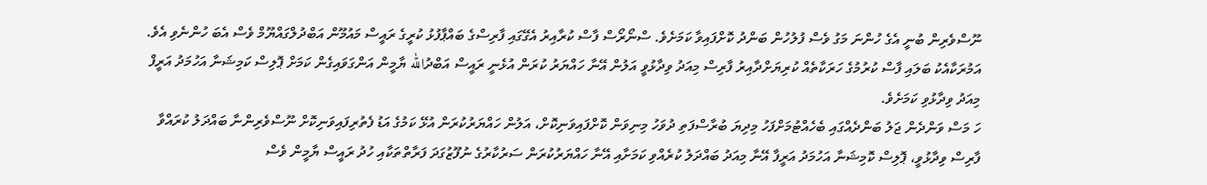ނޫސްވެރިން ބުނީ އެގެ ހުންނަ މަގު ވެސް ފުލުހުން ބަންދު ކޮށްފައިވާ ކަމަށެވެ. ސްނޯރޯސް ފާސް ކުރާއިރު އެގޭގައި ފާރިސްގެ ބައްޕާފުޅު ކުރީގެ ރައީސް މައުމޫން އަބްދުލްގައްޔޫމް ވެސް އެބަ ހުންނެވި އެވެ.
އަމުރަކާއެކު ބަލައި ފާސް ކުރުމުގެ ހަރަކާތެއް ކުރިޔަށްދާއިރު ފާރިސް މިއަދު ވިދާޅުވީ އަލުން އޭނާ ހައްޔަރު ކުރަން އުޅެނީ ރައީސް އަބްދުالله ޔާމީން އަންގަވައިގެން ކަމަށް ޕޮލިސް ކަމިޝަނާ އަހުމަދު އަރީފް މިއަދު ވިދާޅުވި ކަމަށެވެ.
ހަ މަސް ވަންދެން ޖަލު ބަންދެއްގައި ބެހެއްޓުމަށްފަހު މިދިޔަ ބުރާސްފަތި ދުވަހު މިނިވަން ކޮށްފައިވަނިކޮށް، އަލުން ހައްޔަރުކުރަން އުޅޭ ކަމުގެ އަޑު ފެތުރިފައިވަނިކޮށް ނޫސްވެރިންނާ ބައްދަލު ކުރައްވާ ފާރިސް ވިދާޅުވީ، ޕޮލިސް ކޮމިޝަނާ އަހުމަދު އަރީފާ އޭނާ މިއަދު ބައްދަލު ކުރެއްވި ކަމަށާއި އޭނާ ހައްޔަރުކުރަން ސަރުކާރުގެ ނުފޫޒުގަދަ ފަރާތްތަކާއި ހުދު ރައީސް ޔާމީން ވެސް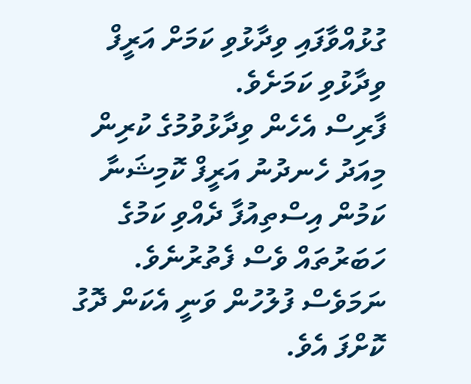ގުޅުއްވާފައި ވިދާޅުވި ކަމަށް އަރީފް ވިދާޅުވި ކަމަށެވެ.
ފާރިސް އެހެން ވިދާޅުވުމުގެ ކުރިން މިއަދު ހެނދުނު އަރީފް ކޮމިޝަނާ ކަމުން އިސްތިއުފާ ދެއްވި ކަމުގެ ހަބަރުތައް ވެސް ފެތުރުނެވެ. ނަމަވެސް ފުލުހުން ވަނީ އެކަން ދޮގު ކޮށްފަ އެވެ.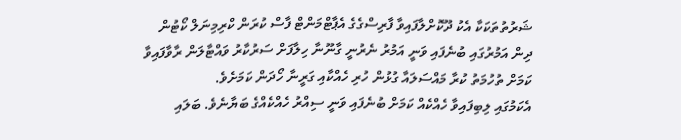ޝަރުތުތަކަކާ އެކު ދޫކޮށްލާފައިވާ ފާރިސްގެގެ އެޕާޓްމަންޓް ފާސް ކުރަން ކްރިމިނަލް ކޯޓުން ދިން އަމުރުގައި ބުނެފައި ވަނީ އަމުރު ނެރުނީ ގާނޫނާ ހިލާފަށް ސަރުކާރު ވައްޓާލަން ރާވާފައިވާ ކަމަށް ތުހުމަތު ކުރާ މައްސަލައާ ގުޅުން ހުރި ހެއްކާއި ގަރީނާ ހޯދަން ކަމަށެވެ.
އެކަމުގައި ލިބިފައިވާ ހެއްކެއް ކަމަށް ބުނެފައި ވަނީ ސިއްރު ހެއްކެއްގެ ބަޔާނެވެ. ބަލައި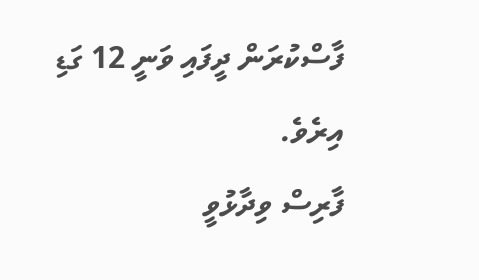ފާސްކުރަން ދީފައި ވަނީ 12 ގަޑި އިރެވެ.
ފާރިސް ވިދާޅުވީ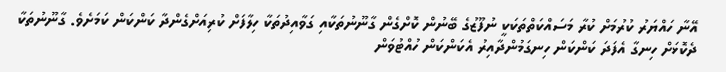އޭނާ ހައްޔަރު ކުރުމަށް ކުރާ މަސައްކަތްތަކަކީ ނުފޫޒުގެ ބޭނުން ކޮށްގެން ގާނޫނުތަކާއި ގަވާއިދުތަކާ ހިލާފަށް ކުރިއަށްގެންދާ ކަންކަން ކަމަށެވެ. ގާނޫނުތަކާ ދެކޮޅަށް ހިނގާ އެފަދަ ކަންކަން ހިނގަމުންދާއިރު އެކަންކަން ހުއްޓުވަން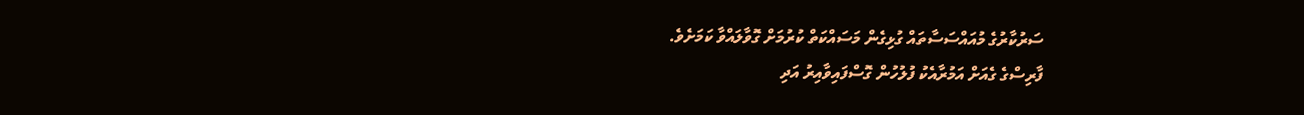ސަރުކާރުގެ މުއައްސަސާތައް ގުޅިގެން މަސައްކަތް ކުރުމަށް ގޮވާލައްވާ ކަމަށެވެ.
ފާރިސްގެ ގެއަށް އަމުރާއެކު ފުލުހުން ގޮސްފައިވާއިރު އަދި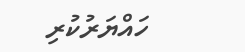ހައްޔަރުކުރި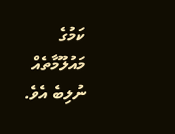ކަމުގެ މައުލޫމާތެއް ނުލިބެ އެވެ.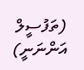(ތަފުސީލް އަންނަނީ)